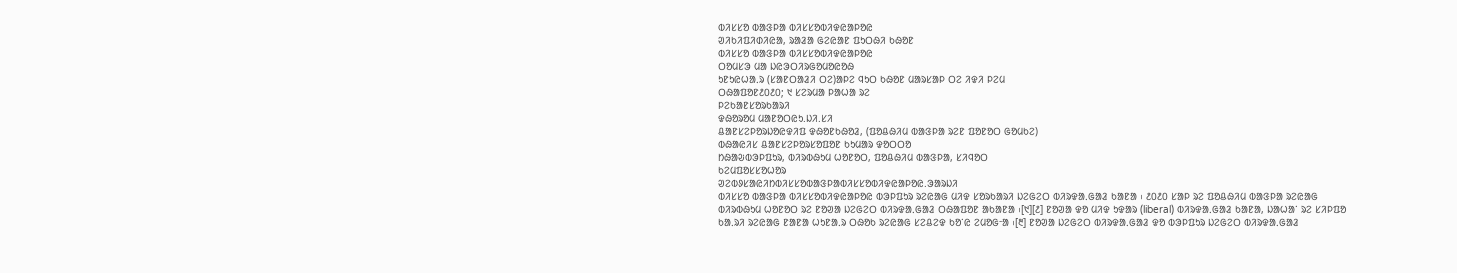ᱵᱤᱥᱥᱚ ᱵᱟᱝᱞᱟ ᱵᱤᱥᱥᱚᱵᱤᱫᱭᱟᱞᱚᱭ
ᱣᱤᱠᱤᱯᱤᱰᱤᱭᱟ, ᱨᱟᱲᱟ ᱜᱮᱭᱟᱱ ᱯᱩᱛᱷᱤ ᱠᱷᱚᱱ
ᱵᱤᱥᱥᱚ ᱵᱟᱝᱞᱟ ᱵᱤᱥᱥᱚᱵᱤᱫᱭᱟᱞᱚᱭ
ᱛᱚᱢᱥᱳ ᱢᱟ ᱡᱭᱳᱛᱤᱨᱜᱚᱢᱚᱭᱚᱷ
ᱩᱱᱩᱭᱦᱟᱹᱨ (ᱥᱟᱱᱛᱟᱲᱤ ᱛᱮ)ᱟᱞᱮ ᱧᱩᱛ ᱠᱷᱚᱱ ᱢᱟᱨᱥᱟᱞ ᱛᱮ ᱤᱫᱤ ᱞᱮᱢ
ᱛᱷᱟᱯᱚᱱ᱒᱐᱒᱐; ᱑ ᱥᱮᱨᱢᱟ ᱞᱟᱦᱟ ᱨᱮ
ᱞᱮᱠᱟᱱᱥᱚᱨᱠᱟᱨᱤ
ᱫᱷᱚᱨᱚᱢ ᱢᱟᱱᱚᱛᱭᱩ.ᱡᱤ.ᱥᱤ
ᱪᱟᱱᱥᱮᱞᱚᱨᱡᱚᱭᱫᱤᱯ ᱫᱷᱚᱱᱠᱷᱚᱲ, (ᱯᱚᱪᱷᱤᱢ ᱵᱟᱝᱞᱟ ᱨᱮᱱ ᱯᱚᱱᱚᱛ ᱜᱚᱢᱠᱮ)
ᱵᱷᱟᱭᱤᱥ ᱪᱟᱱᱥᱮᱞᱚᱨᱥᱚᱯᱚᱱ ᱠᱩᱢᱟᱨ ᱫᱚᱛᱛᱚ
ᱴᱷᱟᱶᱵᱳᱞᱯᱩᱨ, ᱵᱤᱨᱵᱷᱩᱢ ᱦᱚᱱᱚᱛ, ᱯᱚᱪᱷᱤᱢ ᱵᱟᱝᱞᱟ, ᱥᱤᱧᱚᱛ
ᱠᱮᱢᱯᱚᱥᱥᱚᱦᱚᱨ
ᱣᱮᱵᱽᱥᱟᱭᱤᱴᱵᱤᱥᱥᱚᱵᱟᱝᱞᱟᱵᱤᱥᱥᱚᱵᱤᱫᱭᱟᱞᱚᱭ.ᱳᱟᱨᱡᱤ
ᱵᱤᱥᱥᱚ ᱵᱟᱝᱞᱟ ᱵᱤᱥᱥᱚᱵᱤᱫᱭᱟᱞᱚᱭ ᱵᱳᱞᱯᱩᱨ ᱨᱮᱭᱟᱜ ᱢᱤᱫ ᱥᱚᱨᱠᱟᱨᱤ ᱡᱮᱜᱮᱛ ᱵᱤᱨᱫᱟᱹᱜᱟᱲ ᱠᱟᱱᱟ ᱾ ᱒᱐᱒᱐ ᱥᱟᱞ ᱨᱮ ᱯᱚᱪᱷᱤᱢ ᱵᱟᱝᱞᱟ ᱨᱮᱭᱟᱜ ᱵᱤᱨᱵᱷᱩᱢ ᱦᱚᱱᱚᱛ ᱨᱮ ᱱᱚᱣᱟ ᱡᱮᱜᱮᱛ ᱵᱤᱨᱫᱟᱹᱜᱟᱲ ᱛᱷᱟᱯᱚᱱ ᱟᱠᱟᱱᱟ ᱾[᱑][᱒] ᱱᱚᱣᱟ ᱫᱚ ᱢᱤᱫ ᱩᱫᱟᱨ (liberal) ᱵᱤᱨᱫᱟᱹᱜᱟᱲ ᱠᱟᱱᱟ, ᱡᱟᱦᱟᱸ ᱨᱮ ᱥᱤᱞᱯᱚ ᱠᱟᱹᱨᱤ ᱨᱮᱭᱟᱜ ᱱᱟᱱᱟ ᱦᱩᱱᱟᱹᱨ ᱛᱷᱚᱠ ᱨᱮᱭᱟᱜ ᱥᱮᱪᱮᱫ ᱠᱚᱸᱭ ᱮᱢᱚᱜᱼᱟ ᱾[᱓] ᱱᱚᱣᱟ ᱡᱮᱜᱮᱛ ᱵᱤᱨᱫᱟᱹᱜᱟᱲ ᱫᱚ ᱵᱳᱞᱯᱩᱨ ᱡᱮᱜᱮᱛ ᱵᱤᱨᱫᱟᱹᱜᱟᱲ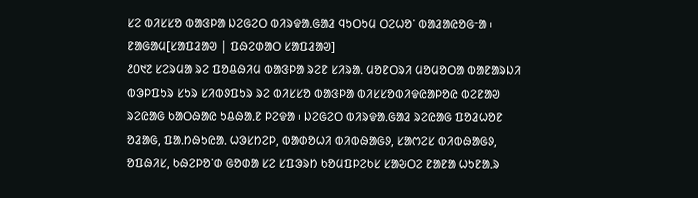ᱥᱮ ᱵᱤᱥᱥᱚ ᱵᱟᱝᱞᱟ ᱡᱮᱜᱮᱛ ᱵᱤᱨᱫᱟᱹᱜᱟᱲ ᱧᱩᱛᱩᱢ ᱛᱮᱦᱚᱸ ᱵᱟᱲᱟᱭᱚᱜᱼᱟ ᱾
ᱱᱟᱜᱟᱢ[ᱥᱟᱯᱲᱟᱣ | ᱯᱷᱮᱰᱟᱛ ᱥᱟᱯᱲᱟᱣ]
᱒᱐᱑᱗ ᱥᱮᱨᱢᱟ ᱨᱮ ᱯᱚᱪᱷᱤᱢ ᱵᱟᱝᱞᱟ ᱨᱮᱱ ᱥᱤᱨᱟᱹ ᱢᱚᱱᱛᱨᱤ ᱢᱚᱢᱚᱛᱟ ᱵᱟᱱᱟᱨᱡᱤ ᱵᱳᱞᱯᱩᱨ ᱥᱩᱨ ᱥᱤᱵᱽᱯᱩᱨ ᱨᱮ ᱵᱤᱥᱥᱚ ᱵᱟᱝᱞᱟ ᱵᱤᱥᱥᱚᱵᱤᱫᱭᱟᱞᱚᱭ ᱵᱮᱱᱟᱣ ᱨᱮᱭᱟᱜ ᱠᱟᱛᱷᱟᱭ ᱩᱪᱷᱟᱹᱱ ᱞᱮᱫᱟ ᱾ ᱡᱮᱜᱮᱛ ᱵᱤᱨᱫᱟᱹᱜᱟᱲ ᱨᱮᱭᱟᱜ ᱯᱚᱲᱦᱚᱱ ᱚᱲᱟᱜ, ᱯᱟᱹᱴᱷᱩᱭᱟᱹ ᱦᱳᱥᱴᱮᱞ, ᱵᱟᱰᱚᱦᱤ ᱵᱤᱵᱷᱟᱜᱽ, ᱥᱟᱬᱮᱥ ᱵᱤᱵᱷᱟᱜᱽ, ᱚᱯᱷᱤᱥ, ᱠᱷᱮᱞᱚᱸᱰ ᱜᱚᱰᱟ ᱥᱮ ᱥᱯᱳᱨᱴ ᱠᱚᱢᱯᱞᱮᱠᱥ ᱥᱟᱶᱛᱮ ᱱᱟᱱᱟ ᱦᱩᱱᱟᱹᱨ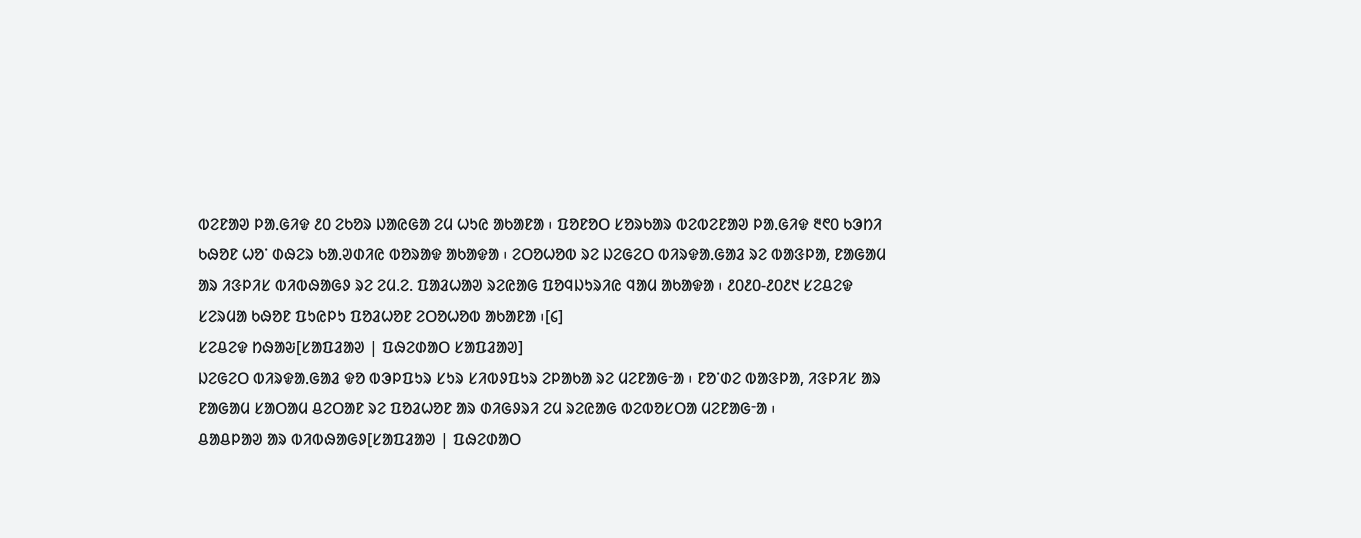ᱵᱮᱱᱟᱣ ᱞᱟᱹᱜᱤᱫ ᱒᱐ ᱮᱠᱚᱨ ᱡᱟᱭᱜᱟ ᱮᱢ ᱦᱩᱭ ᱟᱠᱟᱱᱟ ᱾ ᱯᱚᱱᱚᱛ ᱥᱚᱨᱠᱟᱨ ᱵᱮᱵᱮᱱᱟᱣ ᱞᱟᱹᱜᱤᱫ ᱓᱖᱐ ᱠᱳᱴᱤ ᱠᱷᱚᱱ ᱦᱚᱸ ᱰᱷᱮᱨ ᱠᱟᱹᱣᱰᱤᱭ ᱵᱚᱨᱟᱫ ᱟᱠᱟᱫᱟ ᱾ ᱮᱛᱚᱦᱚᱵ ᱨᱮ ᱡᱮᱜᱮᱛ ᱵᱤᱨᱫᱟᱹᱜᱟᱲ ᱨᱮ ᱵᱟᱝᱞᱟ, ᱱᱟᱜᱟᱢ ᱟᱨ ᱤᱝᱞᱤᱥ ᱵᱤᱵᱷᱟᱜᱽ ᱨᱮ ᱮᱢ.ᱮ. ᱯᱟᱲᱦᱟᱣ ᱨᱮᱭᱟᱜ ᱯᱚᱧᱡᱩᱨᱤᱭ ᱧᱟᱢ ᱟᱠᱟᱫᱟ ᱾ ᱒᱐᱒᱐-᱒᱐᱒᱑ ᱥᱮᱪᱮᱫ ᱥᱮᱨᱢᱟ ᱠᱷᱚᱱ ᱯᱩᱭᱞᱩ ᱯᱚᱲᱦᱚᱱ ᱮᱛᱚᱦᱚᱵ ᱟᱠᱟᱱᱟ ᱾[᱔]
ᱥᱮᱪᱮᱫ ᱴᱷᱟᱶ[ᱥᱟᱯᱲᱟᱣ | ᱯᱷᱮᱰᱟᱛ ᱥᱟᱯᱲᱟᱣ]
ᱡᱮᱜᱮᱛ ᱵᱤᱨᱫᱟᱹᱜᱟᱲ ᱫᱚ ᱵᱳᱞᱯᱩᱨ ᱥᱩᱨ ᱥᱤᱵᱽᱯᱩᱨ ᱮᱞᱟᱠᱟ ᱨᱮ ᱢᱮᱱᱟᱜᱼᱟ ᱾ ᱱᱚᱸᱰᱮ ᱵᱟᱝᱞᱟ, ᱤᱝᱞᱤᱥ ᱟᱨ ᱱᱟᱜᱟᱢ ᱥᱟᱛᱟᱢ ᱪᱮᱛᱟᱱ ᱨᱮ ᱯᱚᱲᱦᱚᱱ ᱟᱨ ᱰᱤᱜᱽᱨᱤ ᱮᱢ ᱨᱮᱭᱟᱜ ᱵᱮᱵᱚᱥᱛᱟ ᱢᱮᱱᱟᱜᱼᱟ ᱾
ᱪᱟᱪᱞᱟᱣ ᱟᱨ ᱵᱤᱵᱷᱟᱜᱽ[ᱥᱟᱯᱲᱟᱣ | ᱯᱷᱮᱰᱟᱛ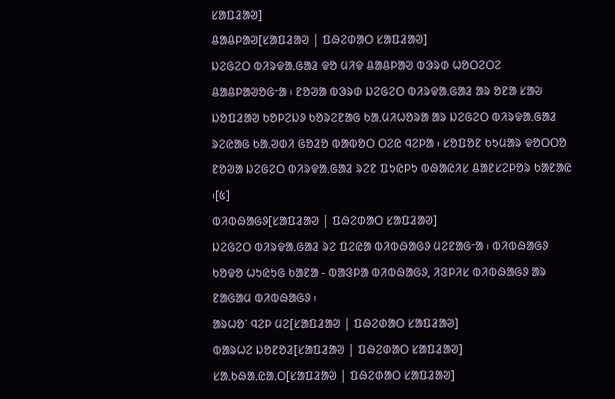ᱥᱟᱯᱲᱟᱣ]
ᱪᱟᱪᱞᱟᱣ[ᱥᱟᱯᱲᱟᱣ | ᱯᱷᱮᱰᱟᱛ ᱥᱟᱯᱲᱟᱣ]
ᱡᱮᱜᱮᱛ ᱵᱤᱨᱫᱟᱹᱜᱟᱲ ᱫᱚ ᱢᱤᱫ ᱪᱟᱪᱞᱟᱣ ᱵᱳᱨᱰ ᱦᱚᱛᱮᱛᱮ ᱪᱟᱪᱞᱟᱣᱚᱜᱼᱟ ᱾ ᱱᱚᱣᱟ ᱵᱳᱨᱰ ᱡᱮᱜᱮᱛ ᱵᱤᱨᱫᱟᱹᱜᱟᱲ ᱟᱨ ᱚᱱᱟ ᱥᱟᱶ ᱡᱚᱯᱲᱟᱣ ᱠᱚᱞᱮᱡᱽ ᱠᱚᱨᱮᱱᱟᱜ ᱠᱟᱹᱢᱤᱦᱚᱨᱟ ᱟᱨ ᱡᱮᱜᱮᱛ ᱵᱤᱨᱫᱟᱹᱜᱟᱲ ᱨᱮᱭᱟᱜ ᱠᱟᱹᱣᱰᱤ ᱜᱚᱲᱚ ᱵᱟᱵᱚᱛ ᱛᱮᱭ ᱧᱮᱞᱟ ᱾ ᱥᱚᱯᱚᱱ ᱠᱩᱢᱟᱨ ᱫᱚᱛᱛᱚ ᱱᱚᱣᱟ ᱡᱮᱜᱮᱛ ᱵᱤᱨᱫᱟᱹᱜᱟᱲ ᱨᱮᱱ ᱯᱩᱭᱞᱩ ᱵᱷᱟᱭᱤᱥ ᱪᱟᱱᱥᱮᱞᱚᱨ ᱠᱟᱱᱟᱭ ᱾[᱕]
ᱵᱤᱵᱷᱟᱜᱽ[ᱥᱟᱯᱲᱟᱣ | ᱯᱷᱮᱰᱟᱛ ᱥᱟᱯᱲᱟᱣ]
ᱡᱮᱜᱮᱛ ᱵᱤᱨᱫᱟᱹᱜᱟᱲ ᱨᱮ ᱯᱮᱭᱟ ᱵᱤᱵᱷᱟᱜᱽ ᱢᱮᱱᱟᱜᱼᱟ ᱾ ᱵᱤᱵᱷᱟᱜᱽ ᱠᱚᱫᱚ ᱦᱩᱭᱩᱜ ᱠᱟᱱᱟ - ᱵᱟᱝᱞᱟ ᱵᱤᱵᱷᱟᱜᱽ, ᱤᱝᱞᱤᱥ ᱵᱤᱵᱷᱟᱜᱽ ᱟᱨ ᱱᱟᱜᱟᱢ ᱵᱤᱵᱷᱟᱜᱽ ᱾
ᱟᱨᱦᱚᱸ ᱧᱮᱞ ᱢᱮ[ᱥᱟᱯᱲᱟᱣ | ᱯᱷᱮᱰᱟᱛ ᱥᱟᱯᱲᱟᱣ]
ᱵᱟᱨᱦᱮ ᱡᱚᱱᱚᱲ[ᱥᱟᱯᱲᱟᱣ | ᱯᱷᱮᱰᱟᱛ ᱥᱟᱯᱲᱟᱣ]
ᱥᱟᱹᱠᱷᱟᱹᱭᱟᱹᱛ[ᱥᱟᱯᱲᱟᱣ | ᱯᱷᱮᱰᱟᱛ ᱥᱟᱯᱲᱟᱣ]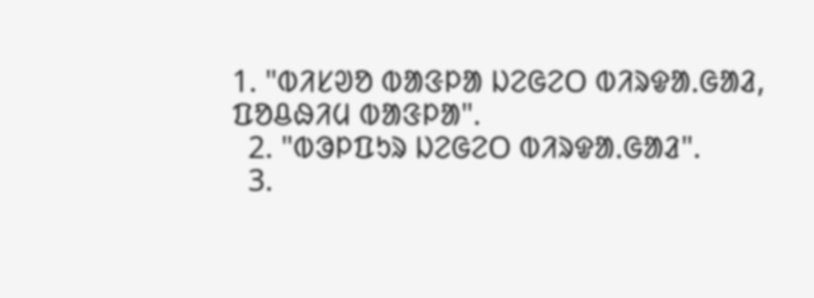1. "ᱵᱤᱥᱣᱚ ᱵᱟᱝᱞᱟ ᱡᱮᱜᱮᱛ ᱵᱤᱨᱫᱟᱹᱜᱟᱲ, ᱯᱚᱪᱷᱤᱢ ᱵᱟᱝᱞᱟ".
  2. "ᱵᱳᱞᱯᱩᱨ ᱡᱮᱜᱮᱛ ᱵᱤᱨᱫᱟᱹᱜᱟᱲ".
  3.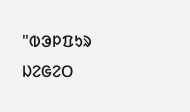"ᱵᱳᱞᱯᱩᱨ ᱡᱮᱜᱮᱛ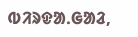ᱵᱤᱨᱫᱟᱹᱜᱟᱲ,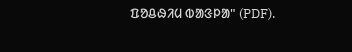ᱯᱚᱪᱷᱤᱢ ᱵᱟᱝᱞᱟ" (PDF).